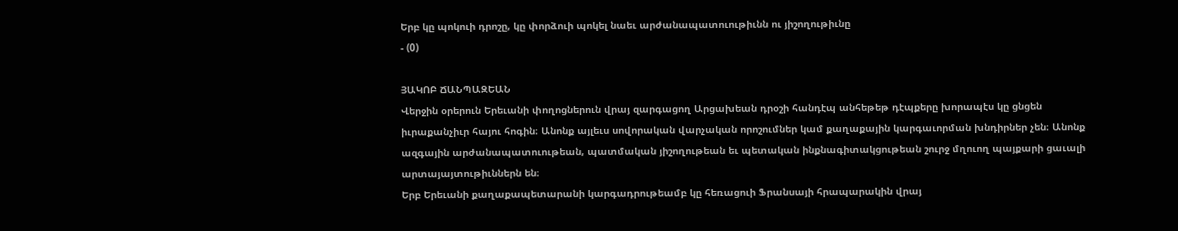Երբ կը պոկուի դրոշը, կը փորձուի պոկել նաեւ արժանապատուութիւնն ու յիշողութիւնը
- (0)

ՅԱԿՈԲ ՃԱՆՊԱԶԵԱՆ
Վերջին օրերուն Երեւանի փողոցներուն վրայ զարգացող Արցախեան դրօշի հանդէպ անհեթեթ դէպքերը խորապէս կը ցնցեն իւրաքանչիւր հայու հոգին։ Անոնք այլեւս սովորական վարչական որոշումներ կամ քաղաքային կարգաւորման խնդիրներ չեն։ Անոնք ազգային արժանապատուութեան, պատմական յիշողութեան եւ պետական ինքնագիտակցութեան շուրջ մղուող պայքարի ցաւալի արտայայտութիւններն են։
Երբ Երեւանի քաղաքապետարանի կարգադրութեամբ կը հեռացուի Ֆրանսայի հրապարակին վրայ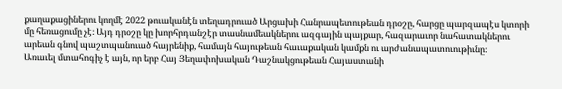քաղաքացիներու կողմէ 2022 թուականէն տեղադրուած Արցախի Հանրապետութեան դրօշը, հարցը պարզապէս կտորի մը հեռացումը չէ։ Այդ դրօշը կը խորհրդանշէր տասնամեակներու ազգային պայքար, հազարաւոր նահատակներու արեան գնով պաշտպանուած հայրենիք, համայն հայութեան հաւաքական կամքն ու արժանապատուութիւնը։
Առաւել մտահոգիչ է այն, որ երբ Հայ Յեղափոխական Դաշնակցութեան Հայաստանի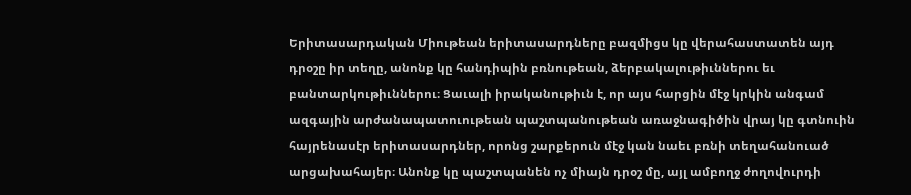Երիտասարդական Միութեան երիտասարդները բազմիցս կը վերահաստատեն այդ դրօշը իր տեղը, անոնք կը հանդիպին բռնութեան, ձերբակալութիւններու եւ բանտարկութիւններու։ Ցաւալի իրականութիւն է, որ այս հարցին մէջ կրկին անգամ ազգային արժանապատուութեան պաշտպանութեան առաջնագիծին վրայ կը գտնուին հայրենասէր երիտասարդներ, որոնց շարքերուն մէջ կան նաեւ բռնի տեղահանուած արցախահայեր։ Անոնք կը պաշտպանեն ոչ միայն դրօշ մը, այլ ամբողջ ժողովուրդի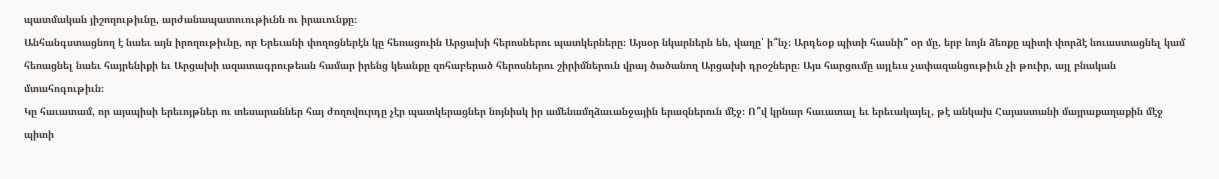պատմական յիշողութիւնը, արժանապատուութիւնն ու իրաւունքը։
Անհանգստացնող է նաեւ այն իրողութիւնը, որ Երեւանի փողոցներէն կը հեռացուին Արցախի հերոսներու պատկերները։ Այսօր նկարներն են, վաղը՝ ի՞նչ։ Արդեօք պիտի հասնի՞ օր մը, երբ նոյն ձեռքը պիտի փորձէ նուաստացնել կամ հեռացնել նաեւ հայրենիքի եւ Արցախի ազատագրութեան համար իրենց կեանքը զոհաբերած հերոսներու շիրիմներուն վրայ ծածանող Արցախի դրօշները։ Այս հարցումը այլեւս չափազանցութիւն չի թուիր, այլ բնական մտահոգութիւն։
Կը հաւատամ, որ այսպիսի երեւոյթներ ու տեսարաններ հայ ժողովուրդը չէր պատկերացներ նոյնիսկ իր ամենամղձաւանջային երազներուն մէջ։ Ո՞վ կրնար հաւատալ եւ երեւակայել, թէ անկախ Հայաստանի մայրաքաղաքին մէջ պիտի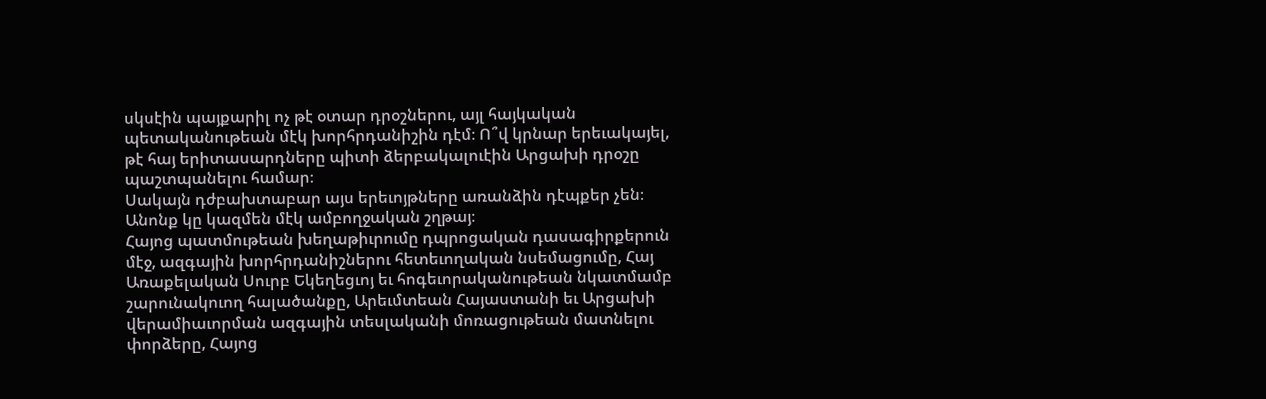սկսէին պայքարիլ ոչ թէ օտար դրօշներու, այլ հայկական պետականութեան մէկ խորհրդանիշին դէմ։ Ո՞վ կրնար երեւակայել, թէ հայ երիտասարդները պիտի ձերբակալուէին Արցախի դրօշը պաշտպանելու համար։
Սակայն դժբախտաբար այս երեւոյթները առանձին դէպքեր չեն։ Անոնք կը կազմեն մէկ ամբողջական շղթայ։
Հայոց պատմութեան խեղաթիւրումը դպրոցական դասագիրքերուն մէջ, ազգային խորհրդանիշներու հետեւողական նսեմացումը, Հայ Առաքելական Սուրբ Եկեղեցւոյ եւ հոգեւորականութեան նկատմամբ շարունակուող հալածանքը, Արեւմտեան Հայաստանի եւ Արցախի վերամիաւորման ազգային տեսլականի մոռացութեան մատնելու փորձերը, Հայոց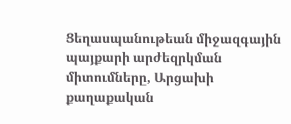Ցեղասպանութեան միջազգային պայքարի արժեզրկման միտումները, Արցախի քաղաքական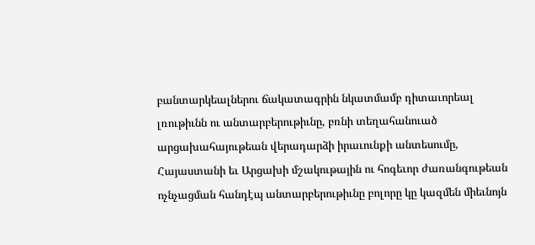բանտարկեալներու ճակատագրին նկատմամբ դիտաւորեալ լռութիւնն ու անտարբերութիւնը, բռնի տեղահանուած արցախահայութեան վերադարձի իրաւունքի անտեսումը, Հայաստանի եւ Արցախի մշակութային ու հոգեւոր ժառանգութեան ոչնչացման հանդէպ անտարբերութիւնը բոլորը կը կազմեն միեւնոյն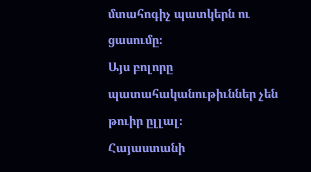մտահոգիչ պատկերն ու ցասումը։
Այս բոլորը պատահականութիւններ չեն թուիր ըլլալ։
Հայաստանի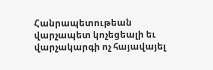Հանրապետութեան վարչապետ կոչեցեալի եւ վարչակարգի ոչ հայավայել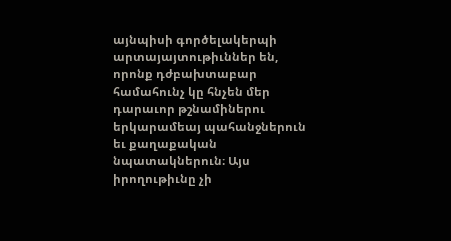այնպիսի գործելակերպի արտայայտութիւններ են, որոնք դժբախտաբար համահունչ կը հնչեն մեր դարաւոր թշնամիներու երկարամեայ պահանջներուն եւ քաղաքական նպատակներուն։ Այս իրողութիւնը չի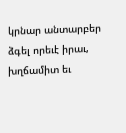կրնար անտարբեր ձգել որեւէ իրաւ, խղճամիտ եւ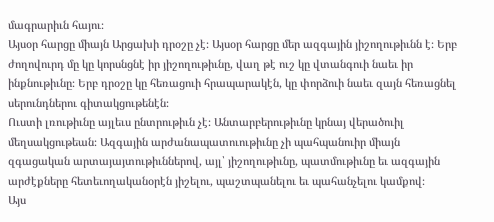մագրարիւն հայու։
Այսօր հարցը միայն Արցախի դրօշը չէ։ Այսօր հարցը մեր ազգային յիշողութիւնն է։ Երբ ժողովուրդ մը կը կորսնցնէ իր յիշողութիւնը, վաղ թէ ուշ կը վտանգուի նաեւ իր ինքնութիւնը։ Երբ դրօշը կը հեռացուի հրապարակէն, կը փորձուի նաեւ զայն հեռացնել սերունդներու գիտակցութենէն։
Ուստի լռութիւնը այլեւս ընտրութիւն չէ։ Անտարբերութիւնը կրնայ վերածուիլ մեղսակցութեան։ Ազգային արժանապատուութիւնը չի պահպանուիր միայն զգացական արտայայտութիւններով, այլ՝ յիշողութիւնը, պատմութիւնը եւ ազգային արժէքները հետեւողականօրէն յիշելու, պաշտպանելու եւ պահանչելու կամքով։
Այս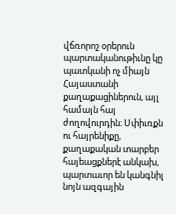վճռորոշ օրերուն պարտականութիւնը կը պատկանի ոչ միայն Հայաստանի քաղաքացիներուն, այլ համայն հայ ժողովուրդին։ Սփիւռքն ու հայրենիքը, քաղաքական տարբեր հայեացքներէ անկախ, պարտաւոր են կանգնիլ նոյն ազգային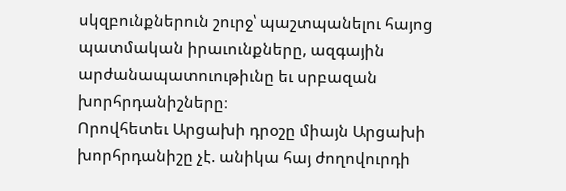սկզբունքներուն շուրջ՝ պաշտպանելու հայոց պատմական իրաւունքները, ազգային արժանապատուութիւնը եւ սրբազան խորհրդանիշները։
Որովհետեւ Արցախի դրօշը միայն Արցախի խորհրդանիշը չէ. անիկա հայ ժողովուրդի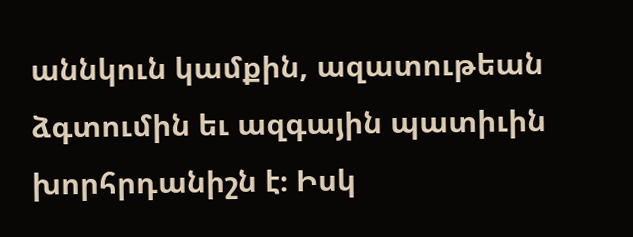աննկուն կամքին, ազատութեան ձգտումին եւ ազգային պատիւին խորհրդանիշն է։ Իսկ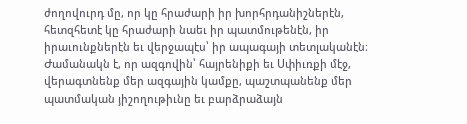ժողովուրդ մը, որ կը հրաժարի իր խորհրդանիշներէն, հետզհետէ կը հրաժարի նաեւ իր պատմութենէն, իր իրաւունքներէն եւ վերջապէս՝ իր ապագայի տետլականէն։
Ժամանակն է, որ ազգովին՝ հայրենիքի եւ Սփիւռքի մէջ, վերագտնենք մեր ազգային կամքը, պաշտպանենք մեր պատմական յիշողութիւնը եւ բարձրաձայն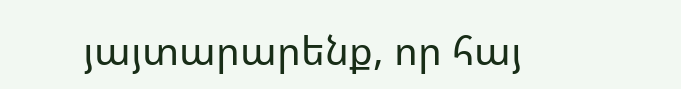յայտարարենք, որ հայ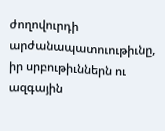ժողովուրդի արժանապատուութիւնը, իր սրբութիւններն ու ազգային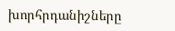խորհրդանիշները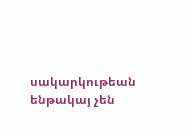սակարկութեան ենթակայ չեն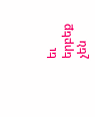եւ երբեք չեն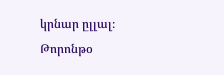կրնար ըլլալ։
Թորոնթօ